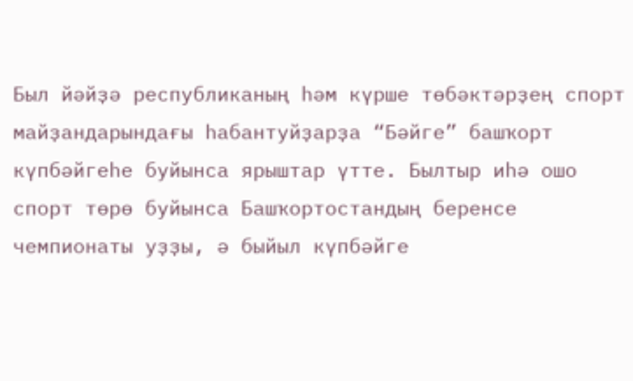Был йәйҙә республиканың һәм күрше төбәктәрҙең спорт майҙандарындағы һабантуйҙарҙа “Бәйге” башҡорт күпбәйгеһе буйынса ярыштар үтте. Былтыр иһә ошо спорт төрө буйынса Башҡортостандың беренсе чемпионаты уҙҙы, ә быйыл күпбәйге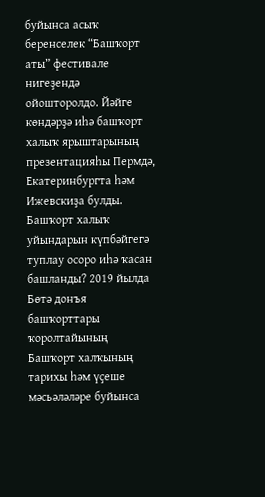буйынса асыҡ беренселек “Башҡорт аты” фестивале нигеҙендә ойошторолдо. Йәйге көндәрҙә иһә башҡорт халыҡ ярыштарының презентацияһы Пермдә, Екатеринбургта һәм Ижевскиҙа булды.
Башҡорт халыҡ уйындарын күпбәйгегә туплау осоро иһә ҡасан башланды? 2019 йылда Бөтә донъя башҡорттары ҡоролтайының Башҡорт халҡының тарихы һәм үҫеше мәсьәләләре буйынса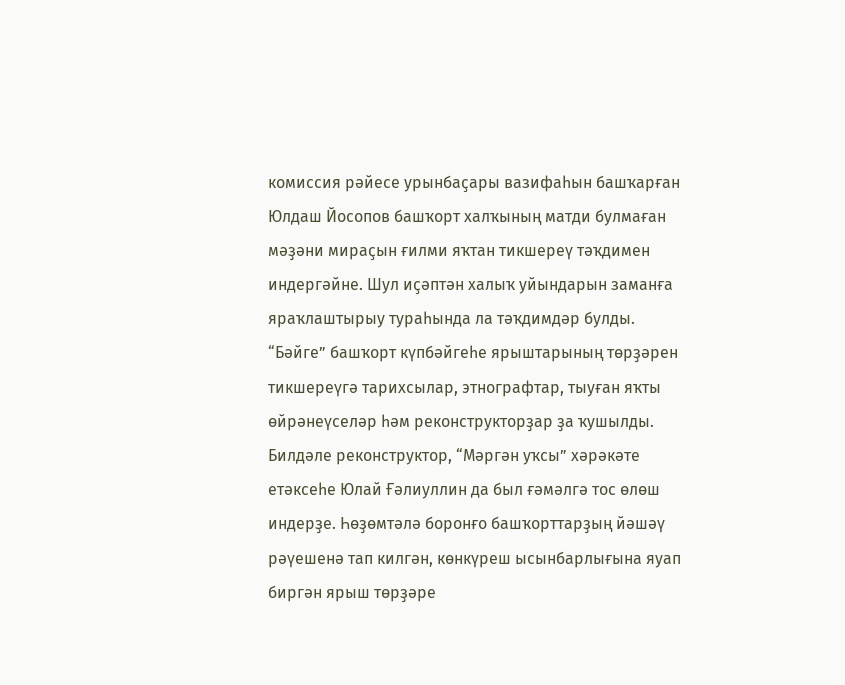комиссия рәйесе урынбаҫары вазифаһын башҡарған Юлдаш Йосопов башҡорт халҡының матди булмаған мәҙәни мираҫын ғилми яҡтан тикшереү тәҡдимен индергәйне. Шул иҫәптән халыҡ уйындарын заманға яраҡлаштырыу тураһында ла тәҡдимдәр булды. “Бәйге” башҡорт күпбәйгеһе ярыштарының төрҙәрен тикшереүгә тарихсылар, этнографтар, тыуған яҡты өйрәнеүселәр һәм реконструкторҙар ҙа ҡушылды.
Билдәле реконструктор, “Мәргән уҡсы” хәрәкәте етәксеһе Юлай Ғәлиуллин да был ғәмәлгә тос өлөш индерҙе. Һөҙөмтәлә боронғо башҡорттарҙың йәшәү рәүешенә тап килгән, көнкүреш ысынбарлығына яуап биргән ярыш төрҙәре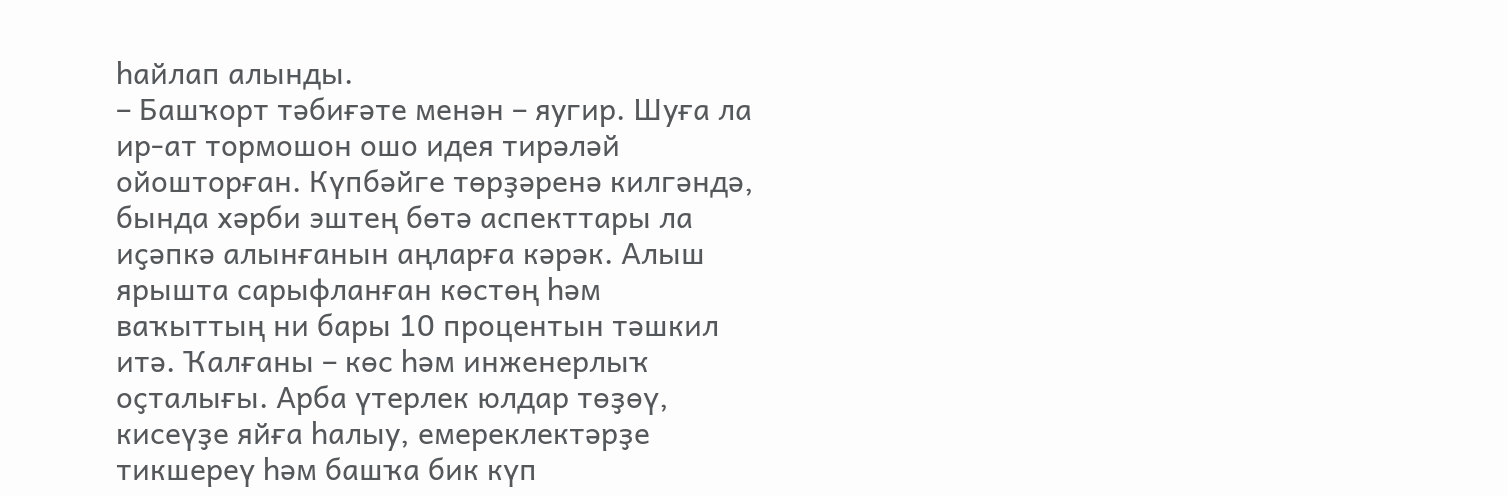һайлап алынды.
– Башҡорт тәбиғәте менән – яугир. Шуға ла ир-ат тормошон ошо идея тирәләй ойошторған. Күпбәйге төрҙәренә килгәндә, бында хәрби эштең бөтә аспекттары ла иҫәпкә алынғанын аңларға кәрәк. Алыш ярышта сарыфланған көстөң һәм ваҡыттың ни бары 10 процентын тәшкил итә. Ҡалғаны – көс һәм инженерлыҡ оҫталығы. Арба үтерлек юлдар төҙөү, кисеүҙе яйға һалыу, емереклектәрҙе тикшереү һәм башҡа бик күп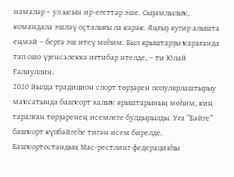нәмәләр – ул ысын ир-егеттәр эше. Сыҙамлылыҡ, командала эшләү оҫталығы ла кәрәк. Яңғыҙ яугир алышта еңмәй – бергә эш итеү мөһим. Был ярыштарҙы ҡарағанда тап ошо үҙенсәлеккә иғтибар ителде, – ти Юлай Ғәлиуллин.
2020 йылда традицион спорт төрҙәрен популярлаштырыу маҡсатында башҡорт халыҡ ярыштарының мөһим, киң таралған төрҙәренең исемлеге булдырылды. Уға “Бәйге” башҡорт күпбәйгеһе тигән исем бирелде.
Башҡортостандың Мас-рестлинг федерацияһы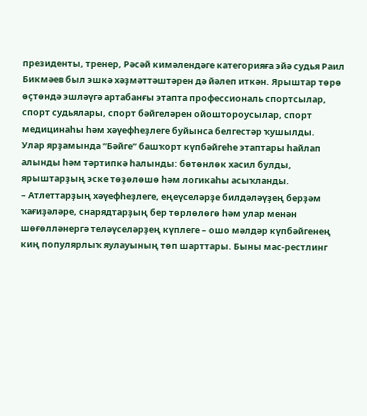президенты, тренер, Рәсәй кимәлендәге категорияға эйә судья Раил Бикмәев был эшкә хәҙмәттәштәрен дә йәлеп иткән. Ярыштар төрө өҫтөндә эшләүгә артабанғы этапта профессиональ спортсылар, спорт судьялары, спорт бәйгеләрен ойоштороусылар, спорт медицинаһы һәм хәүефһеҙлеге буйынса белгестәр ҡушылды.
Улар ярҙамында “Бәйге” башҡорт күпбәйгеһе этаптары һайлап алынды һәм тәртипкә һалынды: бөтөнлөк хасил булды, ярыштарҙың эске төҙөлөшө һәм логикаһы асыҡланды.
– Атлеттарҙың хәүефһеҙлеге, еңеүселәрҙе билдәләүҙең берҙәм ҡағиҙәләре, снарядтарҙың бер төрлөлөгө һәм улар менән шөғөлләнергә теләүселәрҙең күплеге – ошо мәлдәр күпбәйгенең киң популярлыҡ яулауының төп шарттары. Быны мас-рестлинг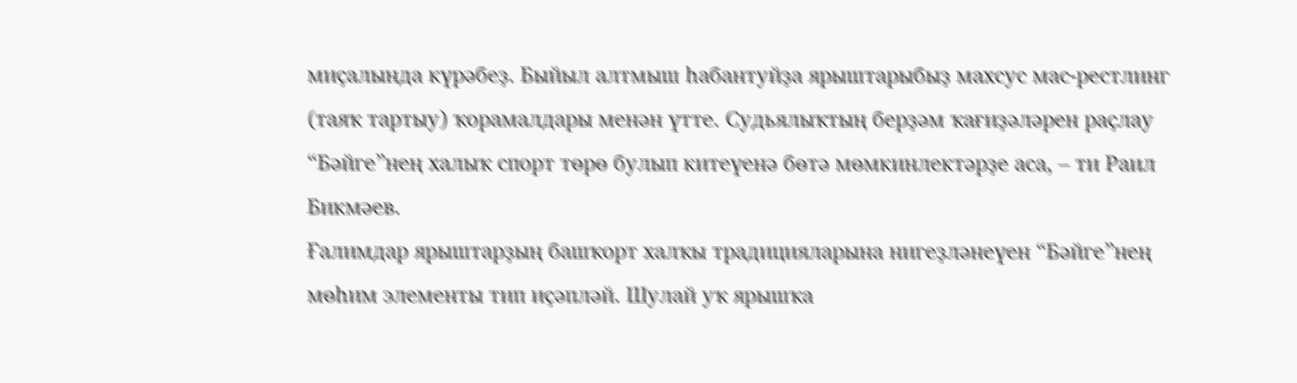миҫалында күрәбеҙ. Быйыл алтмыш һабантуйҙа ярыштарыбыҙ махсус мас-рестлинг (таяҡ тартыу) ҡорамалдары менән үтте. Судьялыҡтың берҙәм ҡағиҙәләрен раҫлау “Бәйге”нең халыҡ спорт төрө булып китеүенә бөтә мөмкинлектәрҙе аса, – ти Раил Бикмәев.
Ғалимдар ярыштарҙың башҡорт халҡы традицияларына нигеҙләнеүен “Бәйге”нең мөһим элементы тип иҫәпләй. Шулай уҡ ярышҡа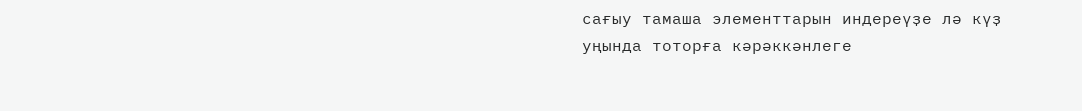сағыу тамаша элементтарын индереүҙе лә күҙ уңында тоторға кәрәккәнлеге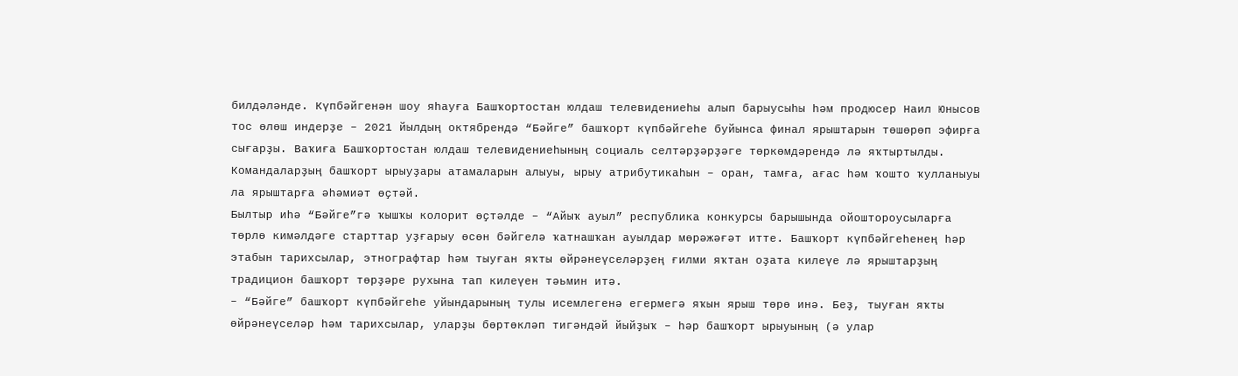билдәләнде. Күпбәйгенән шоу яһауға Башҡортостан юлдаш телевидениеһы алып барыусыһы һәм продюсер Наил Юнысов тос өлөш индерҙе – 2021 йылдың октябрендә “Бәйге” башҡорт күпбәйгеһе буйынса финал ярыштарын төшөрөп эфирға сығарҙы. Ваҡиға Башҡортостан юлдаш телевидениеһының социаль селтәрҙәрҙәге төркөмдәрендә лә яҡтыртылды.
Командаларҙың башҡорт ырыуҙары атамаларын алыуы, ырыу атрибутикаһын – оран, тамға, ағас һәм ҡошто ҡулланыуы ла ярыштарға әһәмиәт өҫтәй.
Былтыр иһә “Бәйге”гә ҡышҡы колорит өҫтәлде – “Айыҡ ауыл” республика конкурсы барышында ойоштороусыларға төрлө кимәлдәге старттар уҙғарыу өсөн бәйгелә ҡатнашҡан ауылдар мөрәжәғәт итте. Башҡорт күпбәйгеһенең һәр этабын тарихсылар, этнографтар һәм тыуған яҡты өйрәнеүселәрҙең ғилми яҡтан оҙата килеүе лә ярыштарҙың традицион башҡорт төрҙәре рухына тап килеүен тәьмин итә.
– “Бәйге” башҡорт күпбәйгеһе уйындарының тулы исемлегенә егермегә яҡын ярыш төрө инә. Беҙ, тыуған яҡты өйрәнеүселәр һәм тарихсылар, уларҙы бөртөкләп тигәндәй йыйҙыҡ – һәр башҡорт ырыуының (ә улар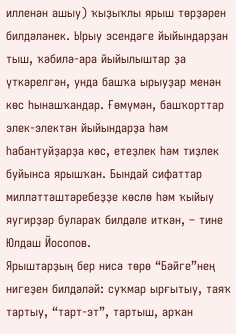илленән ашыу) ҡыҙыҡлы ярыш төрҙәрен билдәләнек. Ырыу эсендәге йыйындарҙан тыш, ҡәбилә-ара йыйылыштар ҙа үткәрелгән, унда башҡа ырыуҙар менән көс һынашҡандар. Ғөмүмән, башҡорттар элек-электән йыйындарҙа һәм һабантуйҙарҙа көс, етеҙлек һәм тиҙлек буйынса ярышҡан. Бындай сифаттар милләттәштәребеҙҙе көслө һәм ҡыйыу яугирҙәр булараҡ билдәле иткән, – тине Юлдаш Йосопов.
Ярыштарҙың бер нисә төрө “Бәйге”нең нигеҙен билдәләй: суҡмар ырғытыу, таяҡ тартыу, “тарт-эт”, тартыш, арҡан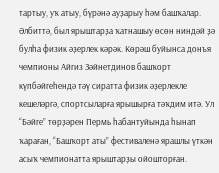тартыу, уҡ атыу, бүрәнә ауҙарыу һәм башҡалар.
Әлбиттә, был ярыштарҙа ҡатнашыу өсөн ниндәй ҙә булһа физик әҙерлек кәрәк. Көрәш буйынса донъя чемпионы Айгиз Зәйнетдинов башҡорт күпбәйгеһендә тәү сиратта физик әҙерлекле кешеләргә, спортсыларға ярышырға тәҡдим итә. Ул “Бәйге” төрҙәрен Пермь һабантуйында һынап ҡараған, “Башҡорт аты” фестиваленә ярашлы үткән асыҡ чемпионатта ярыштарҙы ойошторған.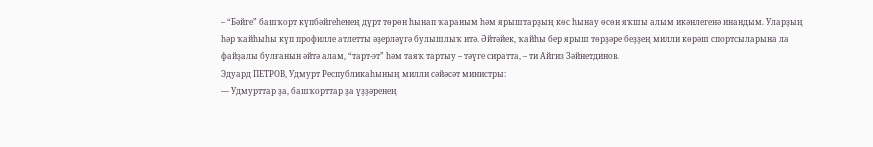– “Бәйге” башҡорт күпбәйгеһенең дүрт төрөн һынап ҡараным һәм ярыштарҙың көс һынау өсөн яҡшы алым икәнлегенә инандым. Уларҙың һәр ҡайһыһы күп профилле атлетты әҙерләүгә булышлыҡ итә. Әйтәйек, ҡайһы бер ярыш төрҙәре беҙҙең милли көрәш спортсыларына ла файҙалы булғанын әйтә алам, “тарт-эт” һәм таяҡ тартыу – тәүге сиратта, – ти Айгиз Зәйнетдинов.
Эдуард ПЕТРОВ, Удмурт Республикаһының милли сәйәсәт министры:
— Удмурттар ҙа, башҡорттар ҙа үҙҙәренең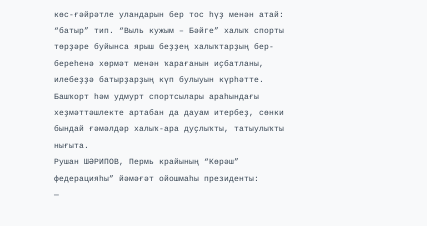көс-ғәйрәтле уландарын бер тос һүҙ менән атай: “батыр” тип. “Выль кужым – Бәйге” халыҡ спорты төрҙәре буйынса ярыш беҙҙең халыҡтарҙың бер-береһенә хөрмәт менән ҡарағанын иҫбатланы, илебеҙҙә батырҙарҙың күп булыуын күрһәтте. Башҡорт һәм удмурт спортсылары араһындағы хеҙмәттәшлекте артабан да дауам итербеҙ, сөнки бындай ғәмәлдәр халыҡ-ара дуҫлыҡты, татыулыҡты нығыта.
Рушан ШӘРИПОВ, Пермь крайының “Көрәш” федерацияһы” йәмәғәт ойошмаһы президенты:
—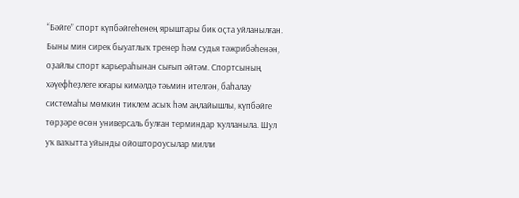“Бәйге” спорт күпбәйгеһенең ярыштары бик оҫта уйланылған. Быны мин сирек быуатлыҡ тренер һәм судья тәжрибәһенән, оҙайлы спорт карьераһынан сығып әйтәм. Спортсының хәүефһеҙлеге юғары кимәлдә тәьмин ителгән, баһалау системаһы мөмкин тиклем асыҡ һәм аңлайышлы, күпбәйге төрҙәре өсөн универсаль булған терминдар ҡулланыла. Шул уҡ ваҡытта уйынды ойоштороусылар милли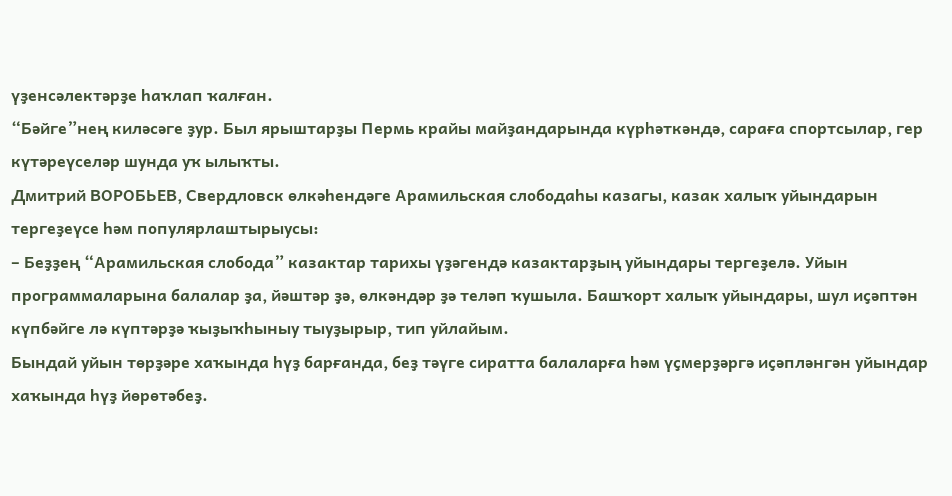үҙенсәлектәрҙе һаҡлап ҡалған.
“Бәйге”нең киләсәге ҙур. Был ярыштарҙы Пермь крайы майҙандарында күрһәткәндә, сараға спортсылар, гер күтәреүселәр шунда уҡ ылыҡты.
Дмитрий ВОРОБЬЕВ, Свердловск өлкәһендәге Арамильская слободаһы казагы, казак халыҡ уйындарын тергеҙеүсе һәм популярлаштырыусы:
– Беҙҙең “Арамильская слобода” казактар тарихы үҙәгендә казактарҙың уйындары тергеҙелә. Уйын программаларына балалар ҙа, йәштәр ҙә, өлкәндәр ҙә теләп ҡушыла. Башҡорт халыҡ уйындары, шул иҫәптән күпбәйге лә күптәрҙә ҡыҙыҡһыныу тыуҙырыр, тип уйлайым.
Бындай уйын төрҙәре хаҡында һүҙ барғанда, беҙ тәүге сиратта балаларға һәм үҫмерҙәргә иҫәпләнгән уйындар хаҡында һүҙ йөрөтәбеҙ.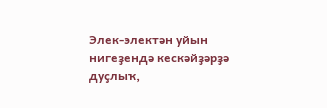Элек-электән уйын нигеҙендә кескәйҙәрҙә дуҫлыҡ,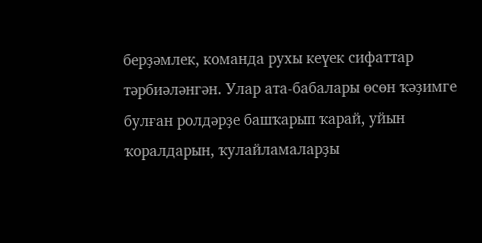берҙәмлек, команда рухы кеүек сифаттар тәрбиәләнгән. Улар ата-бабалары өсөн ҡәҙимге булған ролдәрҙе башҡарып ҡарай, уйын ҡоралдарын, ҡулайламаларҙы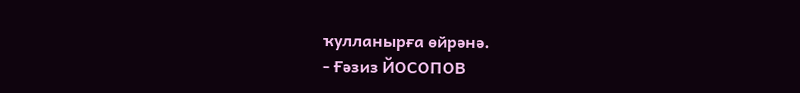ҡулланырға өйрәнә.
- Ғәзиз ЙОСОПОВ